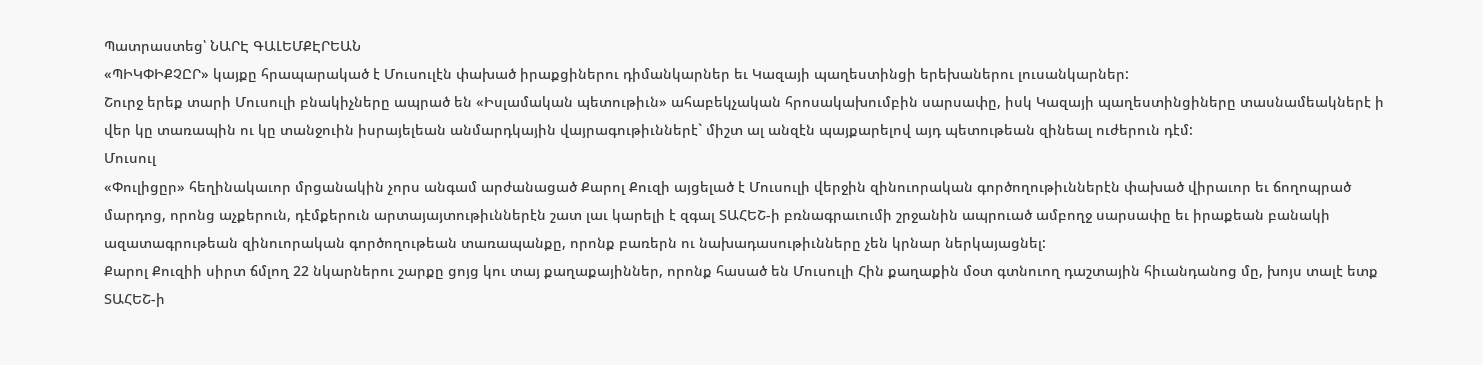Պատրաստեց՝ ՆԱՐԷ ԳԱԼԵՄՔԷՐԵԱՆ
«ՊԻԿՓԻՔՉԸՐ» կայքը հրապարակած է Մուսուլէն փախած իրաքցիներու դիմանկարներ եւ Կազայի պաղեստինցի երեխաներու լուսանկարներ:
Շուրջ երեք տարի Մուսուլի բնակիչները ապրած են «Իսլամական պետութիւն» ահաբեկչական հրոսակախումբին սարսափը, իսկ Կազայի պաղեստինցիները տասնամեակներէ ի վեր կը տառապին ու կը տանջուին իսրայելեան անմարդկային վայրագութիւններէ` միշտ ալ անզէն պայքարելով այդ պետութեան զինեալ ուժերուն դէմ:
Մուսուլ
«Փուլիցըր» հեղինակաւոր մրցանակին չորս անգամ արժանացած Քարոլ Քուզի այցելած է Մուսուլի վերջին զինուորական գործողութիւններէն փախած վիրաւոր եւ ճողոպրած մարդոց, որոնց աչքերուն, դէմքերուն արտայայտութիւններէն շատ լաւ կարելի է զգալ ՏԱՀԵՇ-ի բռնագրաւումի շրջանին ապրուած ամբողջ սարսափը եւ իրաքեան բանակի ազատագրութեան զինուորական գործողութեան տառապանքը, որոնք բառերն ու նախադասութիւնները չեն կրնար ներկայացնել:
Քարոլ Քուզիի սիրտ ճմլող 22 նկարներու շարքը ցոյց կու տայ քաղաքայիններ, որոնք հասած են Մուսուլի Հին քաղաքին մօտ գտնուող դաշտային հիւանդանոց մը, խոյս տալէ ետք ՏԱՀԵՇ-ի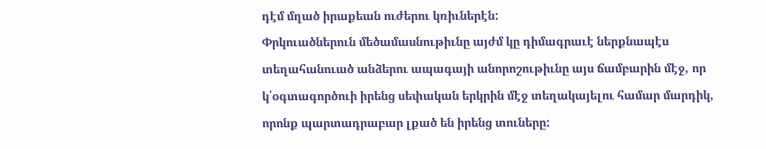դէմ մղած իրաքեան ուժերու կռիւներէն:
Փրկուածներուն մեծամասնութիւնը այժմ կը դիմագրաւէ ներքնապէս տեղահանուած անձերու ապագայի անորոշութիւնը այս ճամբարին մէջ, որ կ՛օգտագործուի իրենց սեփական երկրին մէջ տեղակայելու համար մարդիկ, որոնք պարտադրաբար լքած են իրենց տուները: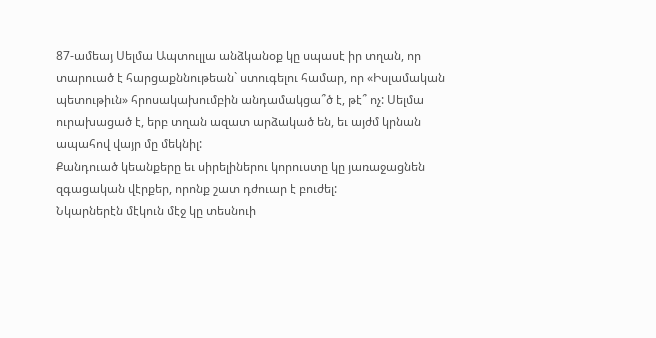87-ամեայ Սելմա Ապտուլլա անձկանօք կը սպասէ իր տղան, որ տարուած է հարցաքննութեան` ստուգելու համար, որ «Իսլամական պետութիւն» հրոսակախումբին անդամակցա՞ծ է, թէ՞ ոչ: Սելմա ուրախացած է, երբ տղան ազատ արձակած են, եւ այժմ կրնան ապահով վայր մը մեկնիլ:
Քանդուած կեանքերը եւ սիրելիներու կորուստը կը յառաջացնեն զգացական վէրքեր, որոնք շատ դժուար է բուժել:
Նկարներէն մէկուն մէջ կը տեսնուի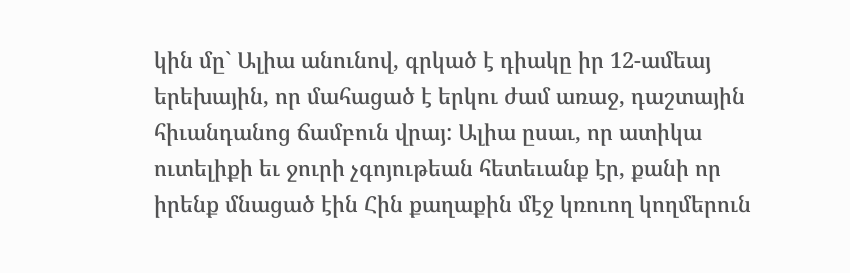կին մը` Ալիա անունով, գրկած է դիակը իր 12-ամեայ երեխային, որ մահացած է երկու ժամ առաջ, դաշտային հիւանդանոց ճամբուն վրայ: Ալիա ըսաւ, որ ատիկա ուտելիքի եւ ջուրի չգոյութեան հետեւանք էր, քանի որ իրենք մնացած էին Հին քաղաքին մէջ կռուող կողմերուն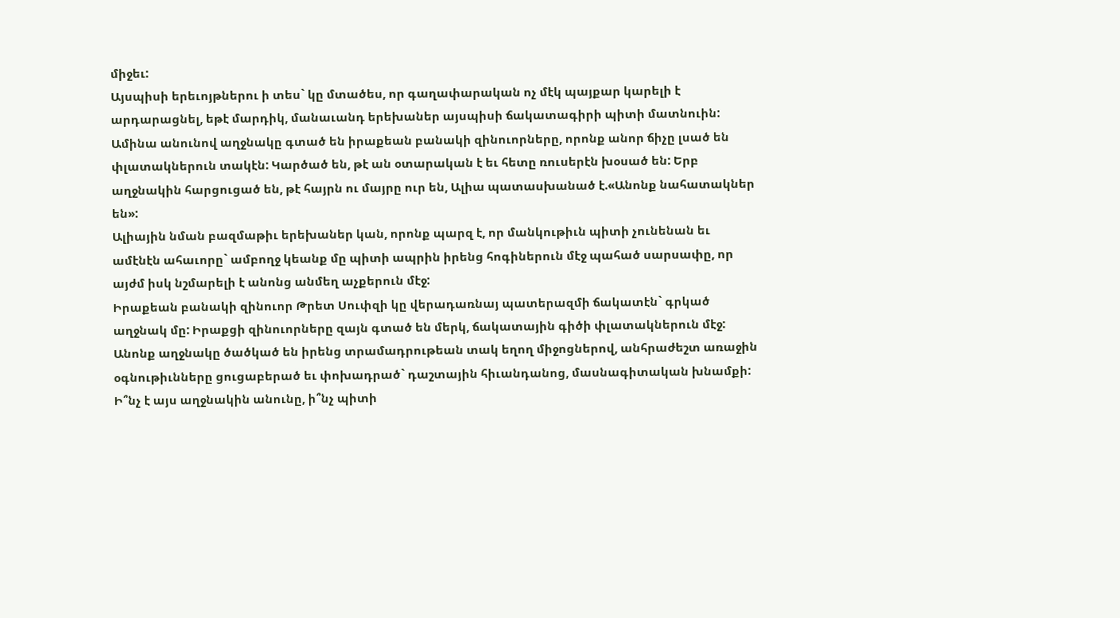միջեւ:
Այսպիսի երեւոյթներու ի տես` կը մտածես, որ գաղափարական ոչ մէկ պայքար կարելի է արդարացնել, եթէ մարդիկ, մանաւանդ երեխաներ այսպիսի ճակատագիրի պիտի մատնուին:
Ամինա անունով աղջնակը գտած են իրաքեան բանակի զինուորները, որոնք անոր ճիչը լսած են փլատակներուն տակէն: Կարծած են, թէ ան օտարական է եւ հետը ռուսերէն խօսած են: Երբ աղջնակին հարցուցած են, թէ հայրն ու մայրը ուր են, Ալիա պատասխանած է.«Անոնք նահատակներ են»:
Ալիային նման բազմաթիւ երեխաներ կան, որոնք պարզ է, որ մանկութիւն պիտի չունենան եւ ամէնէն ահաւորը` ամբողջ կեանք մը պիտի ապրին իրենց հոգիներուն մէջ պահած սարսափը, որ այժմ իսկ նշմարելի է անոնց անմեղ աչքերուն մէջ:
Իրաքեան բանակի զինուոր Թրետ Սուփզի կը վերադառնայ պատերազմի ճակատէն` գրկած աղջնակ մը: Իրաքցի զինուորները զայն գտած են մերկ, ճակատային գիծի փլատակներուն մէջ: Անոնք աղջնակը ծածկած են իրենց տրամադրութեան տակ եղող միջոցներով, անհրաժեշտ առաջին օգնութիւնները ցուցաբերած եւ փոխադրած` դաշտային հիւանդանոց, մասնագիտական խնամքի: Ի՞նչ է այս աղջնակին անունը, ի՞նչ պիտի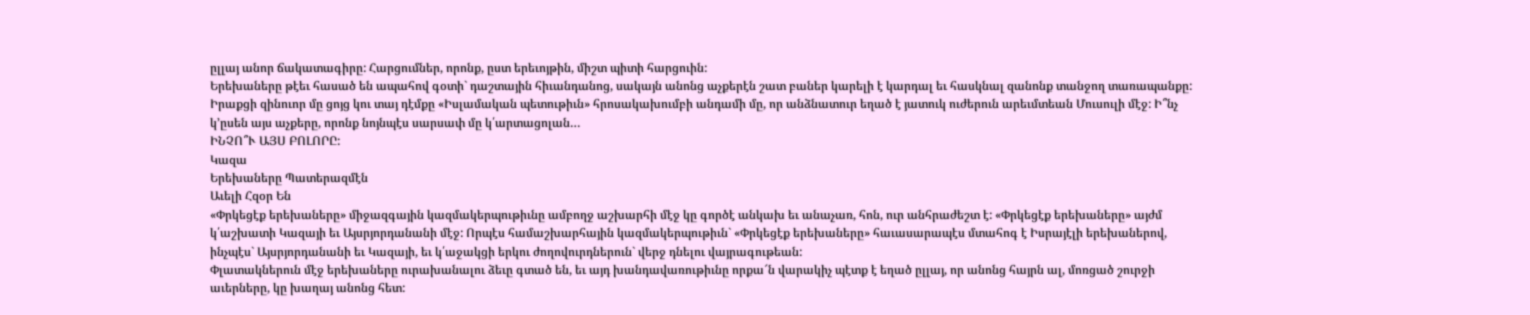ըլլայ անոր ճակատագիրը: Հարցումներ, որոնք, ըստ երեւոյթին, միշտ պիտի հարցուին:
Երեխաները թէեւ հասած են ապահով գօտի` դաշտային հիւանդանոց, սակայն անոնց աչքերէն շատ բաներ կարելի է կարդալ եւ հասկնալ զանոնք տանջող տառապանքը:
Իրաքցի զինուոր մը ցոյց կու տայ դէմքը «Իսլամական պետութիւն» հրոսակախումբի անդամի մը, որ անձնատուր եղած է յատուկ ուժերուն արեւմտեան Մուսուլի մէջ: Ի՞նչ կ’ըսեն այս աչքերը, որոնք նոյնպէս սարսափ մը կ՛արտացոլան…
ԻՆՉՈ՞Ւ ԱՅՍ ԲՈԼՈՐԸ:
Կազա
Երեխաները Պատերազմէն
Աւելի Հզօր Են
«Փրկեցէք երեխաները» միջազգային կազմակերպութիւնը ամբողջ աշխարհի մէջ կը գործէ անկախ եւ անաչառ, հոն, ուր անհրաժեշտ է: «Փրկեցէք երեխաները» այժմ կ՛աշխատի Կազայի եւ Այսրյորդանանի մէջ: Որպէս համաշխարհային կազմակերպութիւն` «Փրկեցէք երեխաները» հաւասարապէս մտահոգ է Իսրայէլի երեխաներով, ինչպէս` Այսրյորդանանի եւ Կազայի, եւ կ՛աջակցի երկու ժողովուրդներուն` վերջ դնելու վայրագութեան:
Փլատակներուն մէջ երեխաները ուրախանալու ձեւը գտած են, եւ այդ խանդավառութիւնը որքա՜ն վարակիչ պէտք է եղած ըլլայ, որ անոնց հայրն ալ, մոռցած շուրջի աւերները, կը խաղայ անոնց հետ: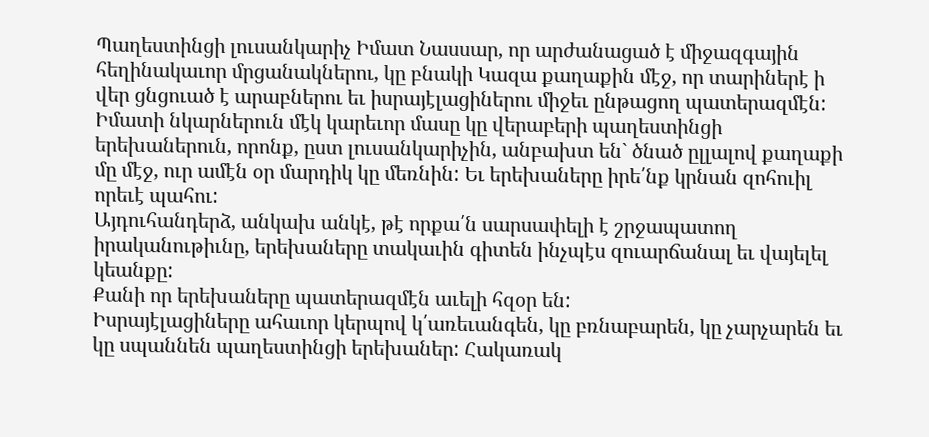Պաղեստինցի լուսանկարիչ Իմատ Նասսար, որ արժանացած է միջազգային հեղինակաւոր մրցանակներու, կը բնակի Կազա քաղաքին մէջ, որ տարիներէ ի վեր ցնցուած է արաբներու եւ իսրայէլացիներու միջեւ ընթացող պատերազմէն:
Իմատի նկարներուն մէկ կարեւոր մասը կը վերաբերի պաղեստինցի երեխաներուն, որոնք, ըստ լուսանկարիչին, անբախտ են` ծնած ըլլալով քաղաքի մը մէջ, ուր ամէն օր մարդիկ կը մեռնին: Եւ երեխաները իրե՛նք կրնան զոհուիլ որեւէ պահու:
Այդուհանդերձ, անկախ անկէ, թէ որքա՛ն սարսափելի է շրջապատող իրականութիւնը, երեխաները տակաւին գիտեն ինչպէս զուարճանալ եւ վայելել կեանքը:
Քանի որ երեխաները պատերազմէն աւելի հզօր են:
Իսրայէլացիները ահաւոր կերպով կ՛առեւանգեն, կը բռնաբարեն, կը չարչարեն եւ կը սպաննեն պաղեստինցի երեխաներ: Հակառակ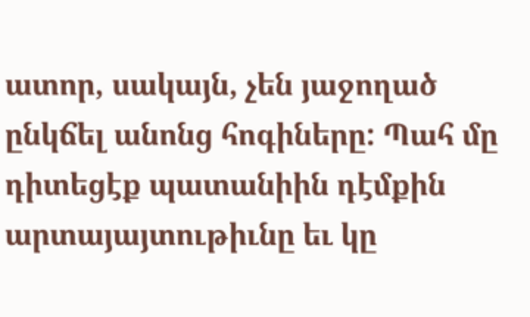ատոր, սակայն, չեն յաջողած ընկճել անոնց հոգիները: Պահ մը դիտեցէք պատանիին դէմքին արտայայտութիւնը եւ կը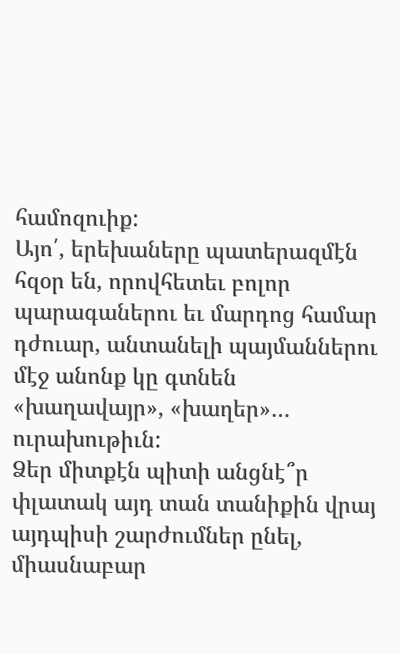համոզուիք:
Այո՛, երեխաները պատերազմէն հզօր են, որովհետեւ բոլոր պարագաներու եւ մարդոց համար դժուար, անտանելի պայմաններու մէջ անոնք կը գտնեն «խաղավայր», «խաղեր»… ուրախութիւն:
Ձեր միտքէն պիտի անցնէ՞ր փլատակ այդ տան տանիքին վրայ այդպիսի շարժումներ ընել, միասնաբար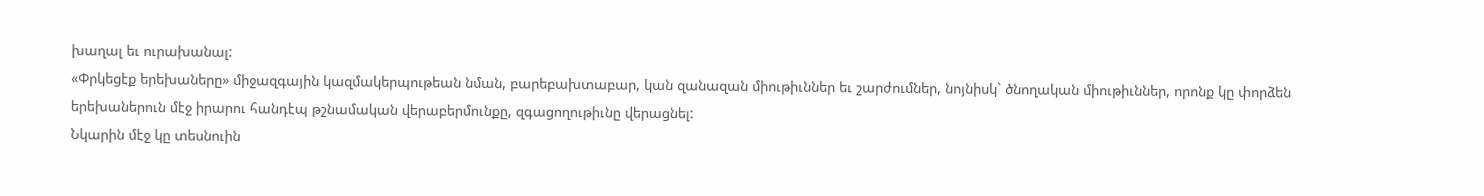խաղալ եւ ուրախանալ:
«Փրկեցէք երեխաները» միջազգային կազմակերպութեան նման, բարեբախտաբար, կան զանազան միութիւններ եւ շարժումներ, նոյնիսկ` ծնողական միութիւններ, որոնք կը փորձեն երեխաներուն մէջ իրարու հանդէպ թշնամական վերաբերմունքը, զգացողութիւնը վերացնել:
Նկարին մէջ կը տեսնուին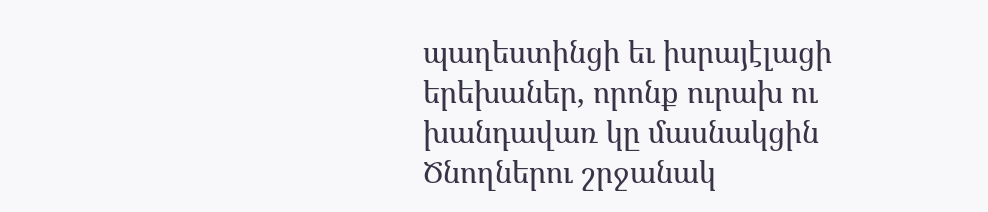պաղեստինցի եւ իսրայէլացի երեխաներ, որոնք ուրախ ու խանդավառ կը մասնակցին Ծնողներու շրջանակ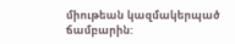միութեան կազմակերպած ճամբարին: